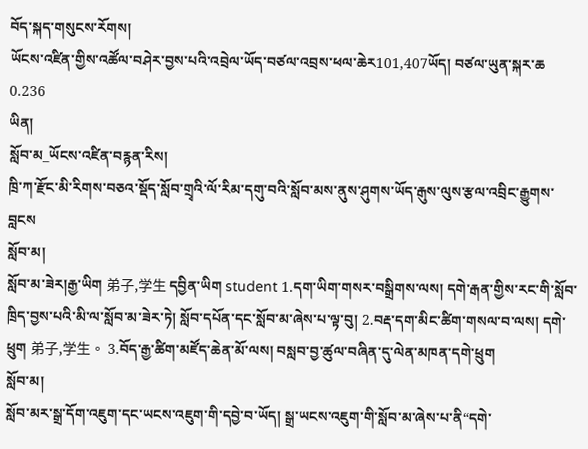བོད་སྐད་གསུངས་རོགས།
ཡོངས་འཛིན་གྱིས་འཚོལ་བཤེར་བྱས་པའི་འབྲེལ་ཡོད་བཙལ་འབྲས་ཕལ་ཆེར101,407ཡོད། བཙལ་ཡུན་སྐར་ཆ 0.236
ཡིན།
སློབ་མ_ཡོངས་འཛིན་བརྙན་རིས།
ཁྲི་ཀ་རྫོང་མི་རིགས་བཅའ་སྡོད་སློབ་གྲྭའི་ལོ་རིམ་དགུ་བའི་སློབ་མས་ནུས་ཤུགས་ཡོད་རྒུས་ལུས་རྩལ་འབྲིང་རྒྱུགས་བླངས
སློབ་མ།
སློབ་མ་ཟེར།རྒྱ་ཡིག 弟子,学生 དབྱིན་ཡིག student 1.དག་ཡིག་གསར་བསྒྲིགས་ལས། དགེ་རྒན་གྱིས་རང་གི་སློབ་ཁྲིད་བྱས་པའི་མི་ལ་སློབ་མ་ཟེར་ཏེ། སློབ་དཔོན་དང་སློབ་མ་ཞེས་པ་ལྟ་བུ། 2.བརྡ་དག་མིང་ཚིག་གསལ་བ་ལས། དགེ་ཕྲུག 弟子,学生。 3.བོད་རྒྱ་ཚིག་མཛོད་ཆེན་མོ་ལས། བསླབ་བྱ་ཚུལ་བཞིན་དུ་ལེན་མཁན་དགེ་ཕྲུག
སློབ་མ།
སློབ་མར་སྒྲ་དོག་འཇུག་དང་ཡངས་འཇུག་གི་དབྱེ་བ་ཡོད། སྒྲ་ཡངས་འཇུག་གི་སློབ་མ་ཞེས་པ་ནི“དགེ་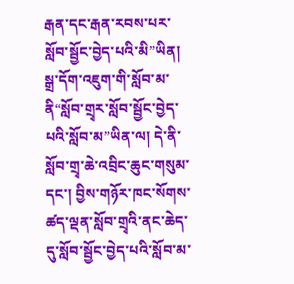རྒན་དང་རྒན་རབས་པར་སློབ་སྦྱོང་བྱེད་པའི་མི”ཡིན། སྒྲ་དོག་འཇུག་གི་སློབ་མ་ནི“སློབ་གྲྭར་སློབ་སྦྱོང་བྱེད་པའི་སློབ་མ”ཡིན་ལ། དེ་ནི་སློབ་གྲྭ་ཆེ་འབྲིང་ཆུང་གསུམ་དང་། བྱིས་གཉོར་ཁང་སོགས་ཚད་ལྡན་སློབ་གྲྭའི་ནང་ཆེད་དུ་སློབ་སྦྱོང་བྱེད་པའི་སློབ་མ་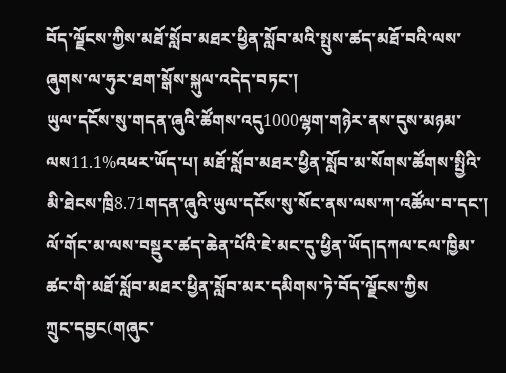བོད་ལྗོངས་ཀྱིས་མཐོ་སློབ་མཐར་ཕྱིན་སློབ་མའི་སྤུས་ཚད་མཐོ་བའི་ལས་ཞུགས་ལ་ཧུར་ཐག་སྒོས་སྐུལ་འདེད་བཏང་།
ཡུལ་དངོས་སུ་གདན་ཞུའི་ཚོགས་འདུ1000ལྷག་གཉེར་ནས་དུས་མཉམ་ལས11.1%འཕར་ཡོད་པ། མཐོ་སློབ་མཐར་ཕྱིན་སློབ་མ་སོགས་ཚོགས་སྤྱིའི་མི་ཐེངས་ཁྲི8.71གདན་ཞུའི་ཡུལ་དངོས་སུ་སོང་ནས་ལས་ཀ་འཚོལ་བ་དང་། ལོ་གོང་མ་ལས་བསྡུར་ཚད་ཆེན་པོའི་ཇེ་མང་དུ་ཕྱིན་ཡོད།དཀལ་ངལ་ཁྱིམ་ཚང་གི་མཐོ་སློབ་མཐར་ཕྱིན་སློབ་མར་དམིགས་ཏེ་བོད་ལྗོངས་ཀྱིས
ཀྲུང་དབྱང(གཞུང་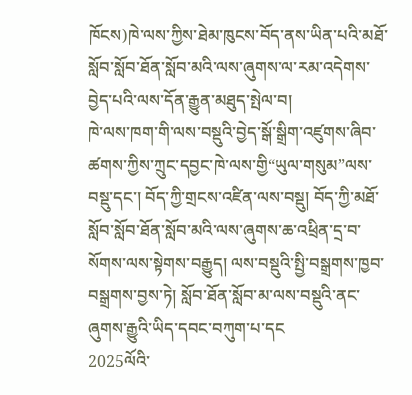ཁོངས)ཁེ་ལས་ཀྱིས་ཐེམ་ཁུངས་བོད་ནས་ཡིན་པའི་མཐོ་སློབ་སློབ་ཐོན་སློབ་མའི་ལས་ཞུགས་ལ་རམ་འདེགས་བྱེད་པའི་ལས་དོན་རྒྱུན་མཐུད་སྤེལ་བ།
ཁེ་ལས་ཁག་གི་ལས་བསྡུའི་བྱེད་སྒོ་སྒྲིག་འཛུགས་ཞིབ་ཚགས་ཀྱིས་ཀྲུང་དབྱང་ཁེ་ལས་གྱི“ཡུལ་གསུམ”ལས་བསྡུ་དང་། བོད་ཀྱི་གྲངས་འཛིན་ལས་བསྡུ། བོད་ཀྱི་མཐོ་སློབ་སློབ་ཐོན་སློབ་མའི་ལས་ཞུགས་ཆ་འཕྲིན་དྲ་བ་སོགས་ལས་སྟེགས་བརྒྱུད། ལས་བསྡུའི་སྤྱི་བསྒྲགས་ཁྱབ་བསྒྲགས་བྱས་ཏེ། སློབ་ཐོན་སློབ་མ་ལས་བསྡུའི་ནང་ཞུགས་རྒྱུའི་ཡིད་དབང་བཀུག་པ་དང
2025ལོའི་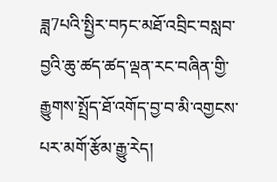ཟླ7པའི་སྤྱིར་བཏང་མཐོ་འབྲིང་བསླབ་བྱའི་ཆུ་ཚད་ཚད་ལྡན་རང་བཞིན་གྱི་རྒྱུགས་སྤྲོད་ཐོ་འགོད་བྱ་བ་མི་འགྱངས་པར་མགོ་རྩོམ་རྒྱུ་རེད།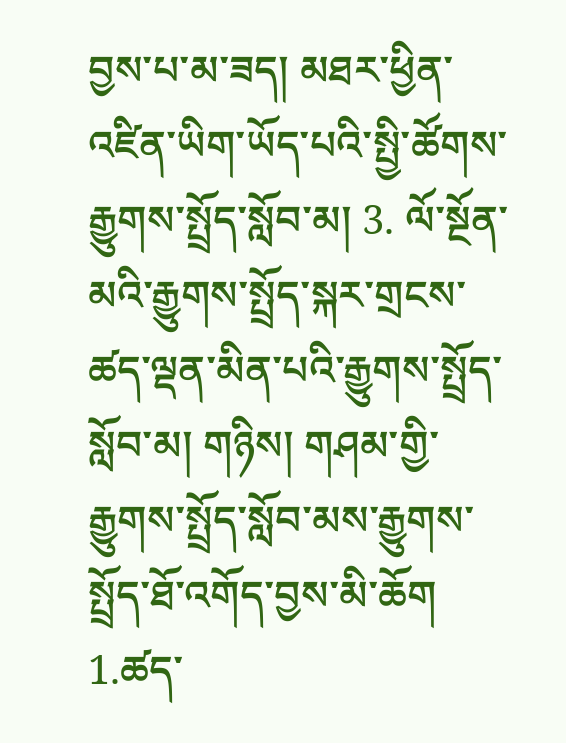བྱས་པ་མ་ཟད། མཐར་ཕྱིན་འཛིན་ཡིག་ཡོད་པའི་སྤྱི་ཚོགས་རྒྱུགས་སྤྲོད་སློབ་མ། 3. ལོ་སྔོན་མའི་རྒྱུགས་སྤྲོད་སྐར་གྲངས་ཚད་ལྡན་མིན་པའི་རྒྱུགས་སྤྲོད་སློབ་མ། གཉིས། གཤམ་གྱི་རྒྱུགས་སྤྲོད་སློབ་མས་རྒྱུགས་སྤྲོད་ཐོ་འགོད་བྱས་མི་ཆོག 1.ཚད་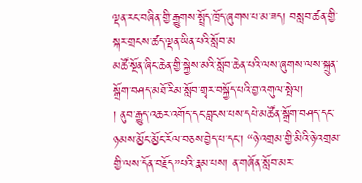ལྡན་རང་བཞིན་གྱི་རྒྱུགས་སྤྲོད་ཁྲོད་ཞུགས་པ་མ་ཟད། བསླབ་ཚན་གྱི་སྐར་གྲངས་ཚད་ལྡན་ཡིན་པའི་སློབ་མ
མཚོ་སྔོན་ཞིང་ཆེན་གྱི་སྐྱེས་མའི་སློབ་ཆེན་པའི་ལས་ཞུགས་ལས་སྐྲུན་སྒྲོག་བཤད་མཐོ་རིམ་སློབ་གྲྭར་བསྐྱོད་པའི་བྱ་འགུལ་སྤེལ།
། ནུབ་རྒྱུད་འཆར་འགོད་དང་བླངས་པས་དཔེ་མཚོན་སྒྲོག་བཤད་དང་ཉམས་མྱོང་མྱོང་རོལ་བཅས་བྱེད་པ་དང་། “ཉེ་འགྲམ་གྱི་མིའི་ཉེ་འགྲམ་གྱི་ལས་དོན་བརྗོད”པའི་རྣམ་པས། ན་གཞོན་སློབ་མར་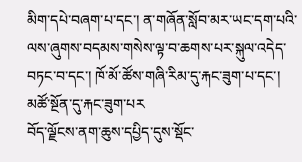མིག་དཔེ་བཞག་པ་དང་། ན་གཞོན་སློབ་མར་ཡང་དག་པའི་ལས་ཞུགས་བདམས་གསེས་ལྟ་བ་ཆགས་པར་སྐུལ་འདེད་བཏང་བ་དང་། ཁོ་མོ་ཚོས་གཞི་རིམ་དུ་རྐང་ཟུག་པ་དང་། མཚོ་སྔོན་དུ་རྐང་ཟུག་པར
བོད་ལྗོངས་ནག་ཆུས་དཔྱིད་དུས་སྡོང་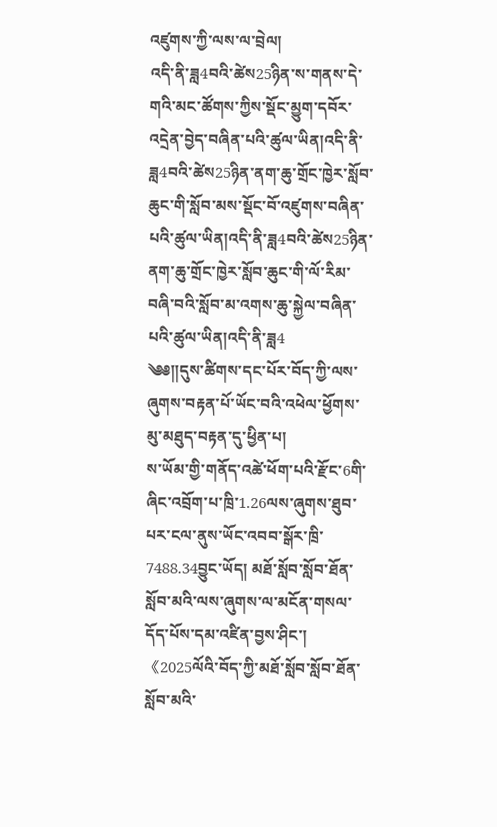འཛུགས་ཀྱི་ལས་ལ་བྲེལ།
འདི་ནི་ཟླ4བའི་ཚེས25ཉིན་ས་གནས་དེ་གའི་མང་ཚོགས་ཀྱིས་སྡོང་མྱུག་དབོར་འདྲེན་བྱེད་བཞིན་པའི་ཚུལ་ཡིན།འདི་ནི་ཟླ4བའི་ཚེས25ཉིན་ནག་ཆུ་གྲོང་ཁྱེར་སློབ་ཆུང་གི་སློབ་མས་སྡོང་བོ་འཛུགས་བཞིན་པའི་ཚུལ་ཡིན།འདི་ནི་ཟླ4བའི་ཚེས25ཉིན་ནག་ཆུ་གྲོང་ཁྱེར་སློབ་ཆུང་གི་ལོ་རིམ་བཞི་བའི་སློབ་མ་འགས་ཆུ་སྐྱེལ་བཞིན་པའི་ཚུལ་ཡིན།འདི་ནི་ཟླ4
༄༅།།དུས་ཚིགས་དང་པོར་བོད་ཀྱི་ལས་ཞུགས་བརྟན་པོ་ཡོང་བའི་འཕེལ་ཕྱོགས་ མུ་མཐུད་བརྟན་དུ་ཕྱིན་པ།
ས་ཡོམ་གྱི་གནོད་འཚེ་ཕོག་པའི་རྫོང་6གི་ཞིང་འབྲོག་པ་ཁྲི་1.26ལས་ཞུགས་ཐུབ་པར་ངལ་ནུས་ཡོང་འབབ་སྒོར་ཁྲི་7488.34བྱུང་ཡོད། མཐོ་སློབ་སློབ་ཐོན་སློབ་མའི་ལས་ཞུགས་ལ་མངོན་གསལ་དོད་པོས་དམ་འཛིན་བྱས་ཤིང་། 《2025ལོའི་བོད་ཀྱི་མཐོ་སློབ་སློབ་ཐོན་སློབ་མའི་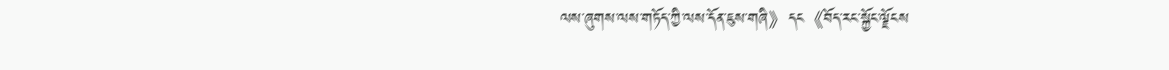ལས་ཞུགས་ལས་གཏོད་ཀྱི་ལས་དོན་ཇུས་གཞི》དང《བོད་རང་སྐྱོང་ལྗོངས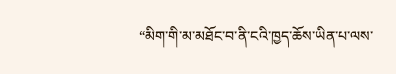“མིག་གི་མ་མཐོང་བ་ནི་ངའི་ཁྱད་ཆོས་ཡིན་པ་ལས་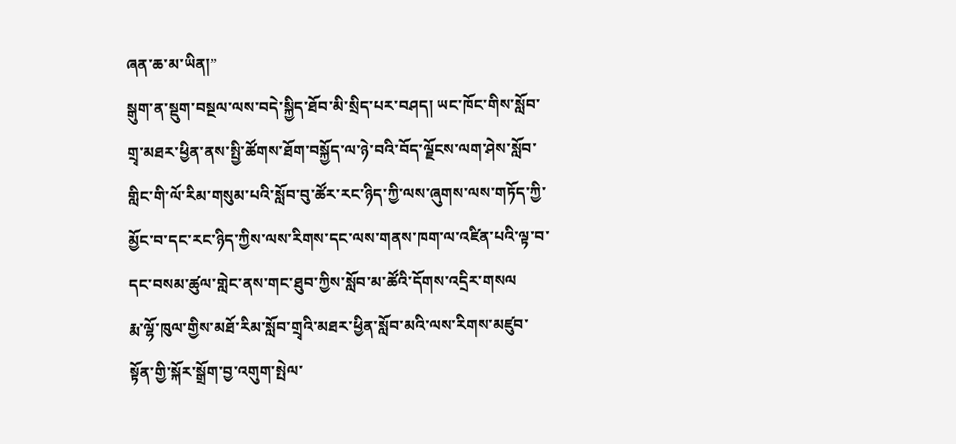ཞན་ཆ་མ་ཡིན།”
སྒུག་ན་སྡུག་བསྔལ་ལས་བདེ་སྐྱིད་ཐོབ་མི་སྲིད་པར་བཤད། ཡང་ཁོང་གིས་སློབ་གྲྭ་མཐར་ཕྱིན་ནས་སྤྱི་ཚོགས་ཐོག་བསྐྱོད་ལ་ཉེ་བའི་བོད་ལྗོངས་ལག་ཤེས་སློབ་གླིང་གི་ལོ་རིམ་གསུམ་པའི་སློབ་བུ་ཚོར་རང་ཉིད་ཀྱི་ལས་ཞུགས་ལས་གཏོད་ཀྱི་མྱོང་བ་དང་རང་ཉིད་ཀྱིས་ལས་རིགས་དང་ལས་གནས་ཁག་ལ་འཛིན་པའི་ལྟ་བ་དང་བསམ་ཚུལ་གླེང་ནས་གང་ཐུབ་ཀྱིས་སློབ་མ་ཚོའི་དོགས་འདྲིར་གསལ
རྨ་ལྷོ་ཁུལ་གྱིས་མཐོ་རིམ་སློབ་གྲྭའི་མཐར་ཕྱིན་སློབ་མའི་ལས་རིགས་མཛུབ་སྟོན་གྱི་སྐོར་སྒྲོག་བྱ་འགུག་སྤེལ་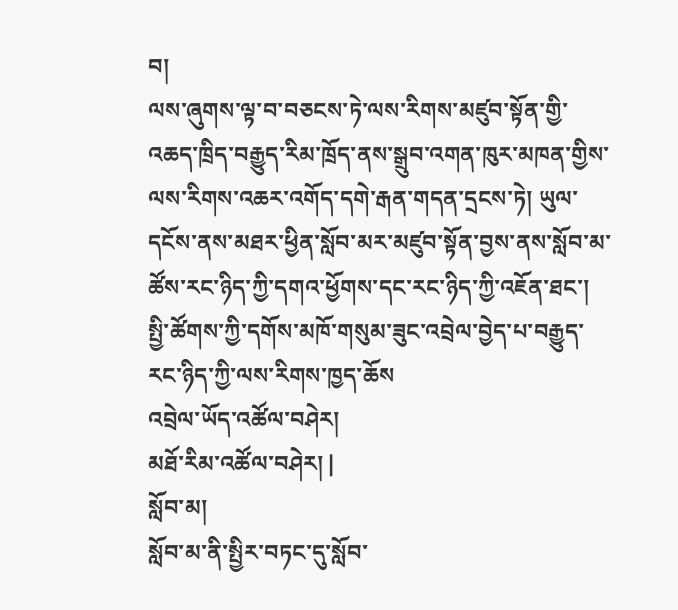བ།
ལས་ཞུགས་ལྟ་བ་བཅངས་ཏེ་ལས་རིགས་མཛུབ་སྟོན་གྱི་འཆད་ཁྲིད་བརྒྱུད་རིམ་ཁྲོད་ནས་སྒྲུབ་འགན་ཁུར་མཁན་གྱིས་ལས་རིགས་འཆར་འགོད་དགེ་རྒན་གདན་དྲངས་ཏེ། ཡུལ་དངོས་ནས་མཐར་ཕྱིན་སློབ་མར་མཛུབ་སྟོན་བྱས་ནས་སློབ་མ་ཚོས་རང་ཉིད་ཀྱི་དགའ་ཕྱོགས་དང་རང་ཉིད་ཀྱི་འཇོན་ཐང་། སྤྱི་ཚོགས་ཀྱི་དགོས་མཁོ་གསུམ་ཟུང་འབྲེལ་བྱེད་པ་བརྒྱུད་རང་ཉིད་ཀྱི་ལས་རིགས་ཁྱད་ཆོས
འབྲེལ་ཡོད་འཚོལ་བཤེར།
མཐོ་རིམ་འཚོལ་བཤེར། |
སློབ་མ།
སློབ་མ་ནི་སྤྱིར་བཏང་དུ་སློབ་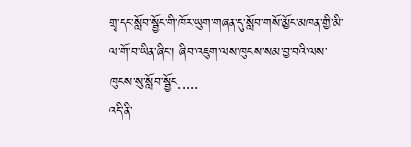གྲྭ་དང་སློབ་སྦྱོང་གི་ཁོར་ཡུག་གཞན་དུ་སློབ་གསོ་མྱོང་མཁན་གྱི་མི་ལ་གོ་བ་ཡིན་ཞིང་། ཞིབ་འཇུག་ལས་ཁུངས་སམ་བྱ་བའི་ལས་ཁུངས་སུ་སློབ་སྦྱོང.....
འདི་ནི་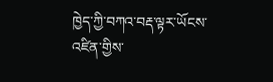ཁྱེད་ཀྱི་བཀའ་བརྡ་ལྟར་ཡོངས་འཛིན་གྱིས་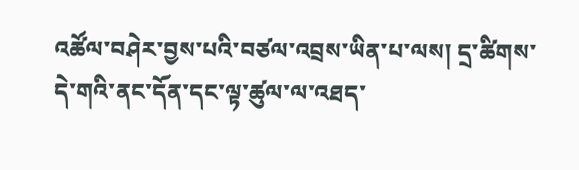འཚོལ་བཤེར་བྱས་པའི་བཙལ་འབྲས་ཡིན་པ་ལས། དྲ་ཚིགས་དེ་གའི་ནང་དོན་དང་ལྟ་ཚུལ་ལ་འཐད་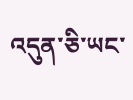འདུན་ཅི་ཡང་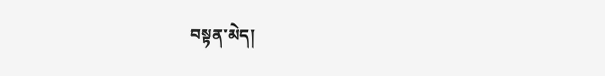བསྟན་མེད།